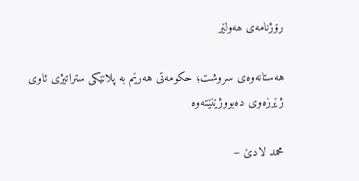رۆژنامەی ھەولێر

هەستانەوەی سروشت؛ حکومەتی هەرێم بە پلانێکی ستراتیژی ئاوی ژێرزەوی دەبووژێنێتەوە

محمد لادێ –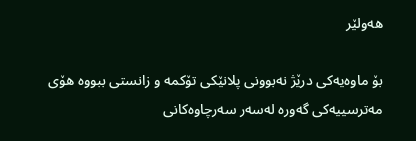هه‌‌ولێر

بۆ ماوەیەکی درێژ نەبوونی پلانێکی تۆکمە و زانستی ببووە هۆی مەترسییەکی گەورە لەسەر سەرچاوەکانی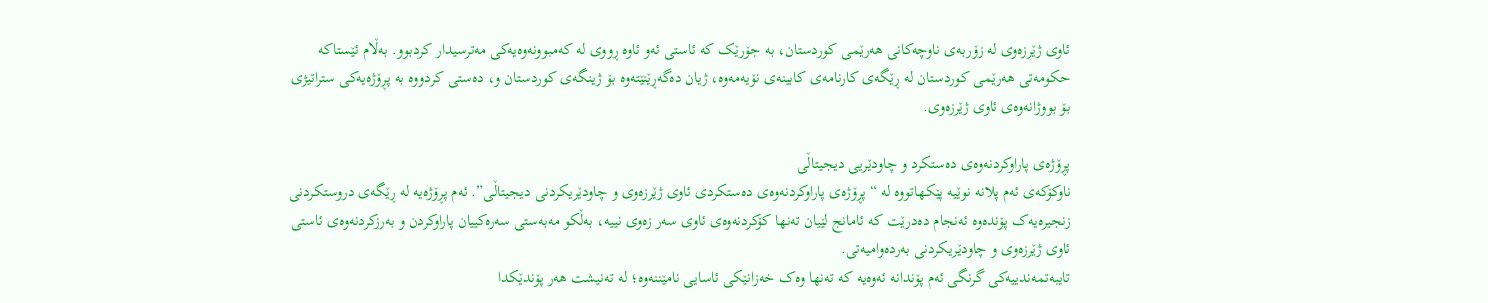ئاوی ژێرزەوی لە زۆربەی ناوچەکانی هەرێمی کوردستان، بە جۆرێک کە ئاستی ئەو ئاوە ڕووی لە کەمبوونەوەیەکی مەترسیدار کردبوو. بەڵام ئێستاکە حکومەتی هەرێمی کوردستان لە ڕێگەی کارنامەی کابینەی نۆیەمەوە، ژیان دەگەڕێنێتەوە بۆ ژینگەی کوردستان و، دەستی کردووە بە پڕۆژەیەکی ستراتیژی بۆ بووژانەوەی ئاوی ژێرزەوی.

پڕۆژەی پاراوکردنەوەی دەستکرد و چاودێریی دیجیتاڵی
ناوکۆکەی ئەم پلانە نوێیە پێکهاتووە لە “پڕۆژەی پاراوکردنەوەی دەستکردی ئاوی ژێرزەوی و چاودێریکردنی دیجیتاڵی”. ئەم پڕۆژەیە لە ڕێگەی دروستکردنی زنجیرەیەک پۆندەوە ئەنجام دەدرێت کە ئامانج لێیان تەنها کۆکردنەوەی ئاوی سەر زەوی نییە، بەڵکو مەبەستی سەرەکییان پاراوکردن و بەرزکردنەوەی ئاستی ئاوی ژێرزەوی و چاودێریکردنی بەردەوامیەتی.
تایبەتمەندییەکی گرنگی ئەم پۆندانە ئەوەیە کە تەنها وەک خەزانێکی ئاسایی نامێننەوە؛ لە تەنیشت هەر پۆندێکدا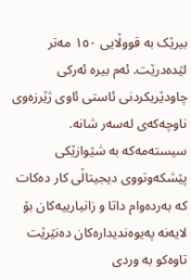بیرێک بە قووڵایی ١٥٠ مەتر لێدەدرێت. ئەم بیرە ئەرکی چاودێریکردنی ئاستی ئاوی ژێرزەوی ناوچەکەی لەسەر شانە. سیستەمەکە بە شێوازێکی پێشکەوتووی دیجیتاڵی کار دەکات کە بەردەوام داتا و زانیارییەکان بۆ لایەنە پەیوەندیدارەکان دەنێرێت تاوەکو بە وردی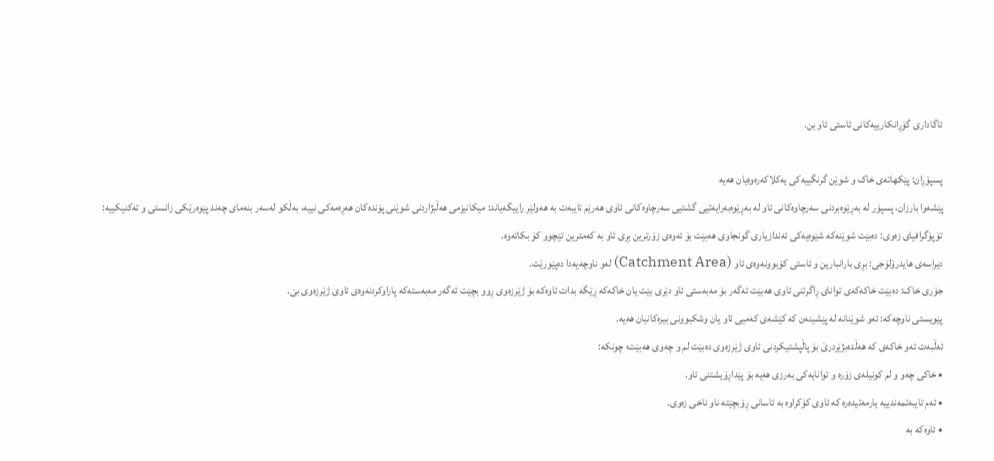ئاگاداری گۆڕانکارییەکانی ئاستی ئاو بن.

پسپۆڕان: پێکهاتەی خاک و شوێن گرنگییەکی یەکلاکەرەوەیان هەیە
پێشەوا بارزان، پسپۆر لە بەڕێوەبردنی سەرچاوەکانی ئاو لە بەڕێوەبەرایەتیی گشتیی سەرچاوەکانی ئاوی هەرێم تایبەت بە هەولێر راییگەیاند: میکانیزمی هەڵبژاردنی شوێنی پۆندەکان هەڕەمەکی نییە، بەڵکو لەسەر بنەمای چەند پێوەرێکی زانستی و تەکنیکییە:
تۆپۆگرافیای زەوی: دەبێت شوێنەکە شێوەیەکی ئەندازیاری گونجاوی ھەبێت بۆ ئەوەی زۆرترین بڕی ئاو بە کەمترین تێچوو کۆ بکاتەوە.
دیراسەی هایدرۆلۆجی: بڕی بارانبارین و ئاستی کۆبوونەوەی ئاو (Catchment Area) لەو ناوچەیەدا دەپێورێت.
جۆری خاک: دەبێت خاکەکەی توانای ڕاگرتنی ئاوی هەبێت ئەگەر بۆ مەبەستی ئاو دێری بێت یان خاکەکە ڕێگە بدات ئاوەکە بۆ ژێرزەوی ڕوو بچێت ئەگەر مەبەستەکە پاراوکردنەوەی ئاوی ژێرزەوی بێ.
پێویستی ناوچەکە: ئەو شوێنانە لە پێشینەن کە کێشەی کەمیی ئاو یان وشکبوونی بیرەکانیان هەیە.
ئەڵبەت ئەو خاکەی کە هەڵدەبژێردرێ بۆ پاڵپشتیکردنی ئاوی ژێرزەوی دەبێت لم و چەوی هەبێت؛ چونکە:
• خاکی چەو و لم کونیلەی زۆرە و توانایەکی بەرزی هەیە بۆ پێداڕۆیشتنی ئاو.
• ئەم تایبەتمەندییە یارمەتیدەرە کە ئاوی کۆکراوە بە ئاسانی ڕۆبچێتە ناو ناخی زەوی.
• ئاوەکە بە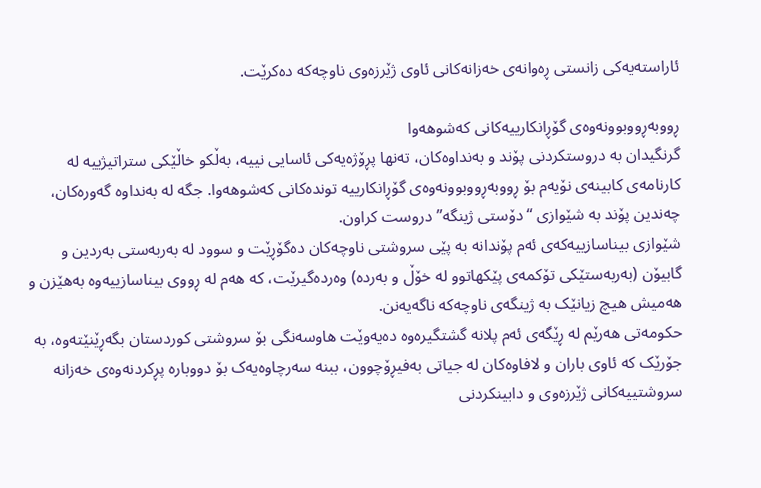ئاراستەیەکی زانستی ڕەوانەی خەزانەکانی ئاوی ژێرزەوی ناوچەکە دەکرێت.

ڕووبەڕووبوونەوەی گۆڕانکارییەکانی کەشوهەوا
گرنگیدان بە دروستکردنی پۆند و بەنداوەکان، تەنها پڕۆژەیەکی ئاسایی نییە، بەڵکو خاڵێکی ستراتیژییە لە کارنامەی کابینەی نۆیەم بۆ ڕووبەڕووبوونەوەی گۆڕانکارییە توندەکانی کەشوهەوا. جگە لە بەنداوە گەورەکان، چەندین پۆند بە شێوازی “دۆستی ژینگە” دروست کراون.
شێوازی بیناسازییەکەی ئەم پۆندانە بە پێی سروشتی ناوچەکان دەگۆڕێت و سوود لە بەربەستی بەردین و گابیۆن (بەربەستێکی تۆکمەی پێکهاتوو لە خۆڵ و بەردە) وەردەگیرێت، کە هەم لە ڕووی بیناسازییەوە بەهێزن و هەمیش هیچ زیانێک بە ژینگەی ناوچەکە ناگەیەنن.
حکومەتی هەرێم لە ڕێگەی ئەم پلانە گشتگیرەوە دەیەوێت هاوسەنگی بۆ سروشتی کوردستان بگەڕێنێتەوە، بە جۆرێک کە ئاوی باران و لافاوەکان لە جیاتی بەفیڕۆچوون، ببنە سەرچاوەیەک بۆ دووبارە پڕکردنەوەی خەزانە سروشتییەکانی ژێرزەوی و دابینکردنی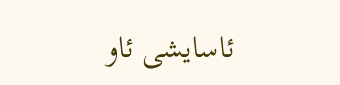ئاسایشی ئاو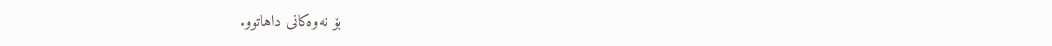بۆ نەوەکانی داهاتوو.